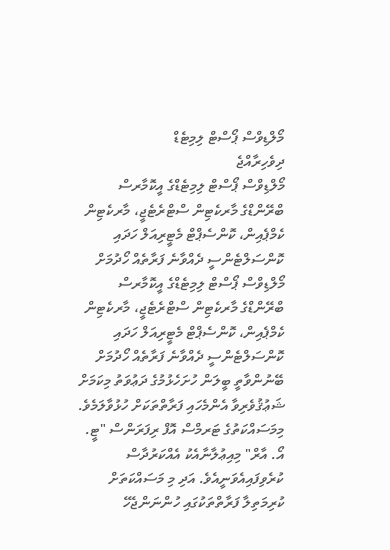މޯލްޑިވްސް ޕޯސްޓް ލިމިޓެޑް
ދިވެހިރާއްޖެ
މޯލްޑިވްސް ޕޯސްޓް ލިމިޓެޑްގެ އީކޮމާރސް ބްރޭންޑްގެ މާރކެޓިން ސްޓްރެޓެޖީ، މާރކެޓިން ކެމްޕެއިން، ކޮންސެޕްޓް މެޓީރިއަލް ހަދައި ކޮންސަލްޓެންސީ ދެއްވާނެ ފަރާތެއް ހޯދުމަށް
މޯލްޑިވްސް ޕޯސްޓް ލިމިޓެޑްގެ އީކޮމާރސް ބްރޭންޑްގެ މާރކެޓިން ސްޓްރެޓެޖީ، މާރކެޓިން ކެމްޕެއިން، ކޮންސެޕްޓް މެޓީރިއަލް ހަދައި ކޮންސަލްޓެންސީ ދެއްވާނެ ފަރާތެއް ހޯދުމަށް ބޭނުންވާތީ ބީލަން ހުށަހެޅުމުގެ ދަޢުވަތު މިކަމަށް ޝަޢުޤުވެރިވާ އެންމެހައި ފަރާތްތަކަށް ހުޅުވާލަމެވެ. މިމަސައްކަތުގެ ޓަރމްސް އޮފް ރިފަރަންސް "ޓީ. އޯ. އާރް" މިއިޢުލާނާއެކު އެއްކަރުދާސް ކުރެވިފައިއެވަނީއެވެ. އަދި މި މަސައްކަތަށް ކުރިމަތިލާ ފަރާތްތަކުގައި ހުންނަންޖެހޭ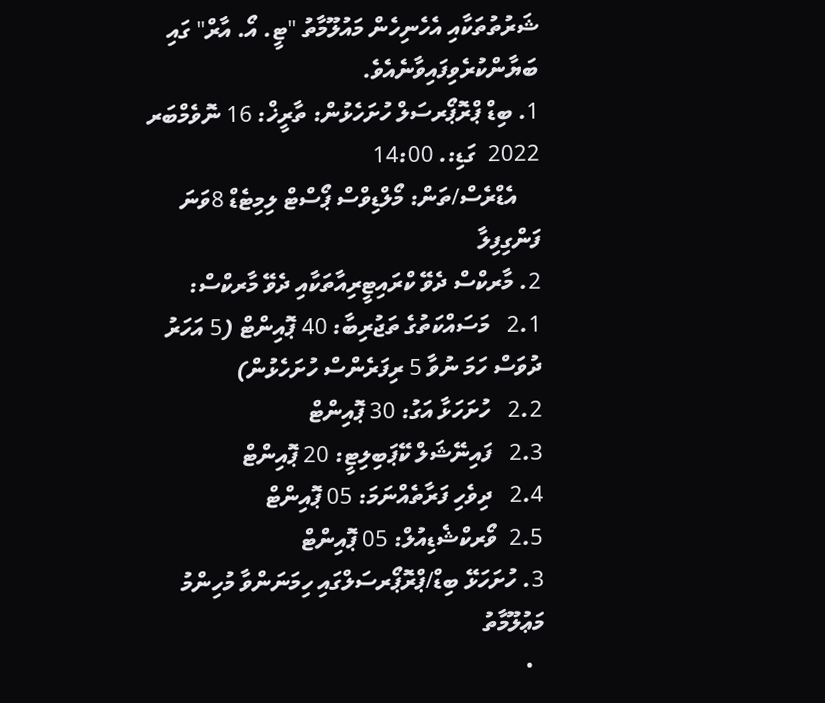ޝަރުތުތަކާއި އެހެނިހެން މައުލޫމާތު "ޓީ. އޯ. އާރް" ގައި  ބަޔާންކުރެވިފައިވާނެއެވެ.
1. ބިޑް ޕްރޮޕޯރސަލް ހުށަހެޅުން: ތާރީޚް: 16 ނޮވެމްބަރ 2022  ގަޑި:. 14:00
    އެޑްރެސް/ތަން: މޯލްޑިވްސް ޕޯސްޓް ލިމިޓެޑް 8ވަނަ ފަންގިފިލާ
2. މާރކްސް ދެވޭ ކްރައިޓީރިއާތަކާއި ދެވޭ މާރކްސް:
2.1   މަސައްކަތުގެ ތަޖުރިބާ: 40 ޕޮއިންޓް (5 އަހަރު ދުވަސް ހަމަ ނުވާ 5 ރިފަރެންސް ހުށަހެޅުން)
2.2   ހުށަހަޅާ އަގު: 30 ޕޮއިންޓް
2.3   ފައިނޭޝަލް ކޭޕަބިލިޓީ: 20 ޕޮއިންޓް
2.4   ދިވެހި ފަރާތެއްނަމަ: 05 ޕޮއިންޓް
2.5  ވޯރކްޝެޑިއުލް: 05 ޕޮއިންޓް
3. ހުށަހަޅޭ ބިޑް/ޕްރޮޕޯރސަލްގައި ހިމަނަންވާ މުހިންމު މަޢުލޫމާތު
  •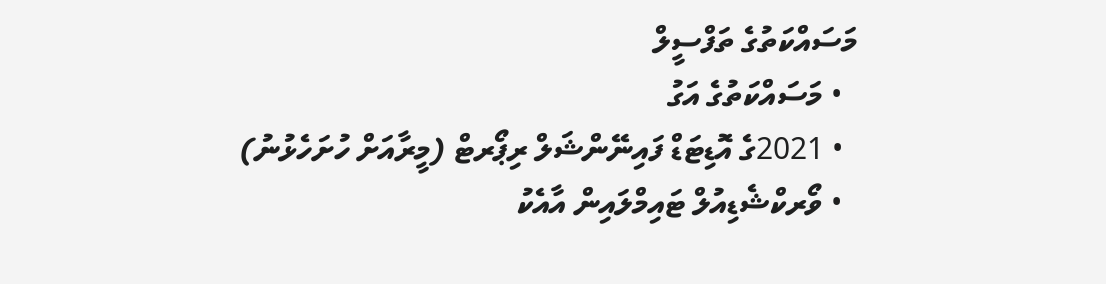މަސައްކަތުގެ ތަފްސީލް
  • މަސައްކަތުގެ އަގު
  • 2021ގެ އޮޑިޓަޑް ފައިނޭންޝަލް ރިޕޯރޓް (މީރާއަށް ހުށަހެޅުނު)
  • ވޯރކްޝެޑިއުލް ޓައިމްލައިން އާއެކު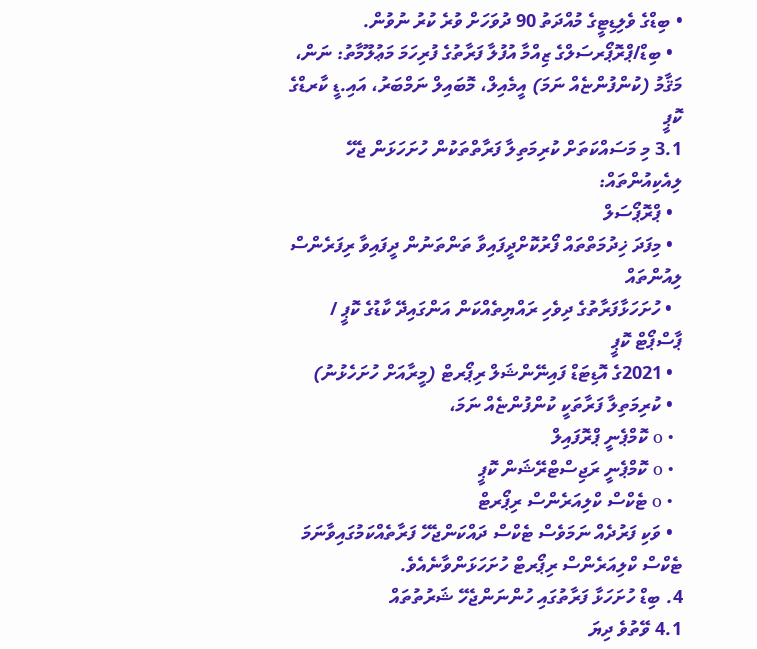• ބިޑްގެ ވެލިޑިޓީގެ މުއްދަތު 90 ދުވަހަށް ވުރެ ކުރު ނުވުން.
  • ބިޑް/ޕްރޮޕޯރސަލްގެ ޒިއްމާ އުފުލާ ފަރާތުގެ ފުރިހަމަ މަޢުލޫމާތު: ނަން، މަޤާމު (ކުންފުންޏެއް ނަމަ) އީމެއިލް، މޮބައިލް ނަމްބަރު، އައި.ޑީ ކާރޑްގެ ކޮޕީ
3.1 މި މަސައްކަތަށް ކުރިމަތިލާ ފަރާތްތަކުން ހުށަހަޅަން ޖެހޭ ލިއެކިއުންތައް:
  • ޕްރޮޕޯސަލް
  • މިފަދަ ޚިދުމަތްތައް ފޯރުކޮށްދީފައިވާ ތަންތަނުން ދީފައިވާ ރިފަރެންސް ލިއުންތައް
  • ހުށަހަޅާފަރާތުގެ ދިވެހި ރައްޔިތެއްކަން އަންގައިދޭ ކާޑުގެ ކޮޕީ / ޕާސްޕޯޓް ކޮޕީ
  • 2021ގެ އޮޑިޓަޑް ފައިނޭންޝަލް ރިޕޯރޓް (މީރާއަށް ހުށަހެޅުނު)
  • ކުރިމަތިލާ ފަރާތަކީ ކުންފުންޏެއް ނަމަ،
  • o ކޮމްޕެނީ ޕްރޮފައިލް
  • o ކޮމްޕެނީ ރަޖިސްޓްރޭޝަން ކޮޕީ
  • o ޓެކްސް ކްލިއަރެންސް ރިޕޯރޓް
  • ވަކި ފަރުދެއް ނަމަވެސް ޓެކްސް ދައްކަންޖެހޭ ފަރާތެއްކަމުގައިވާނަމަ ޓެކްސް ކްލިއަރެންސް ރިޕޯރޓް ހުށަހަޅަންވާނެއެވެ.
4. ބިޑް ހުށަހަޅާ ފަރާތުގައި ހުންނަންޖެހޭ ޝަރުތުތައް
4.1 ވޭތުވެ ދިޔަ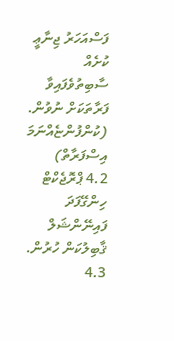ފަސްއަހަރު ޖިނާޢީ ކުށެއް ސާބިތުވެފައިވާ ފަރާތަކަށް ނުވުން. (ކުންފުންޏެއްނަމަ އިސްފަރާތް)
4.2 ޕްރޮޖެކްޓް ހިންގޭފަދަ ފައިނޭންޝަލް ޤާބިލުކަން ހުރުން.
4.3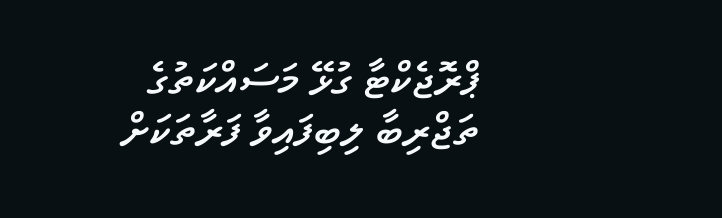ޕްރޮޖެކްޓާ ގުޅޭ މަސައްކަތުގެ ތަޖްރިބާ ލިބިފައިވާ ފަރާތަކަށް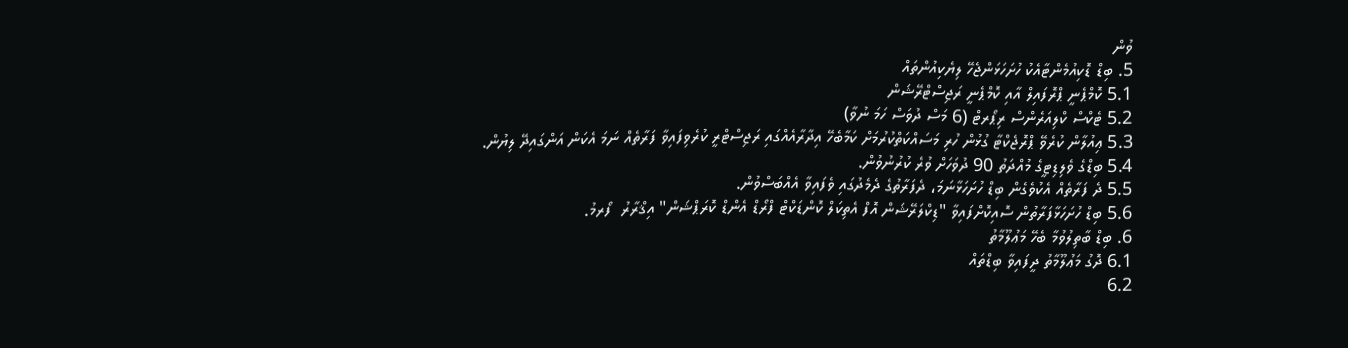ވުން
5. ބިޑް ޑޮކިއުމެންޓާއެކު ހުށަހަޅަންޖެހޭ ލިޔެކިއުންތައް
5.1 ކޮމްޕެނީ ޕްރޮފައިލް އާއި ކޮމްޕެނީ ރަޖިސްޓްރޭޝަން
5.2 ޓެކްސް ކްލިއަރެންސް ރިޕޯރޓް (6 މަސް ދުވަސް ހަމަ ނުވާ)
5.3 ޢިއުލާން ކުރެވޭ ޕްރޮޖެކްޓާ ގުޅުން ހުރި މަސައްކަތްކުރުމަށް ކަމާބެހޭ އިދާރާއެއްގައި ރަޖިސްޓްރީ ކުރެވިފައިވާ ފަރާތެއް ނަމަ އެކަން އަންގައިދޭ ލިޔުން.
5.4 ބިޑްގެ ވެލިޑިޓީގެ މުއްދަތު 90 ދުވަހަށް ވުރެ ކުރުނުވުން.
5.5 ދެ ފަރާތެއް އެކުވެގެން ބިޑް ހުށަހަޅާނަމަ، ދެފަރާތުގެ ދެމެދުގައި ވެފައިވާ އެއްބަސްވުން.
5.6 ބިޑް ހުށަހަޅާފަރާތުން ސޮއިކޮށްފައިވާ "ޑިކްލަރޭޝަން އޮފް އެތިކަލް ކޮންޑަކްޓް ފްރޯޑް އެންޑް ކޮރަޕްޝަން" އިޤްރާރު  ފޯރމު.
6. ބިޑް ބާތިލުވުމާ ބެހޭ މަޢުލޫމާތު
6.1 ދޮގު މަޢުލޫމާތު ދީފައިވާ ބިޑްތައް
6.2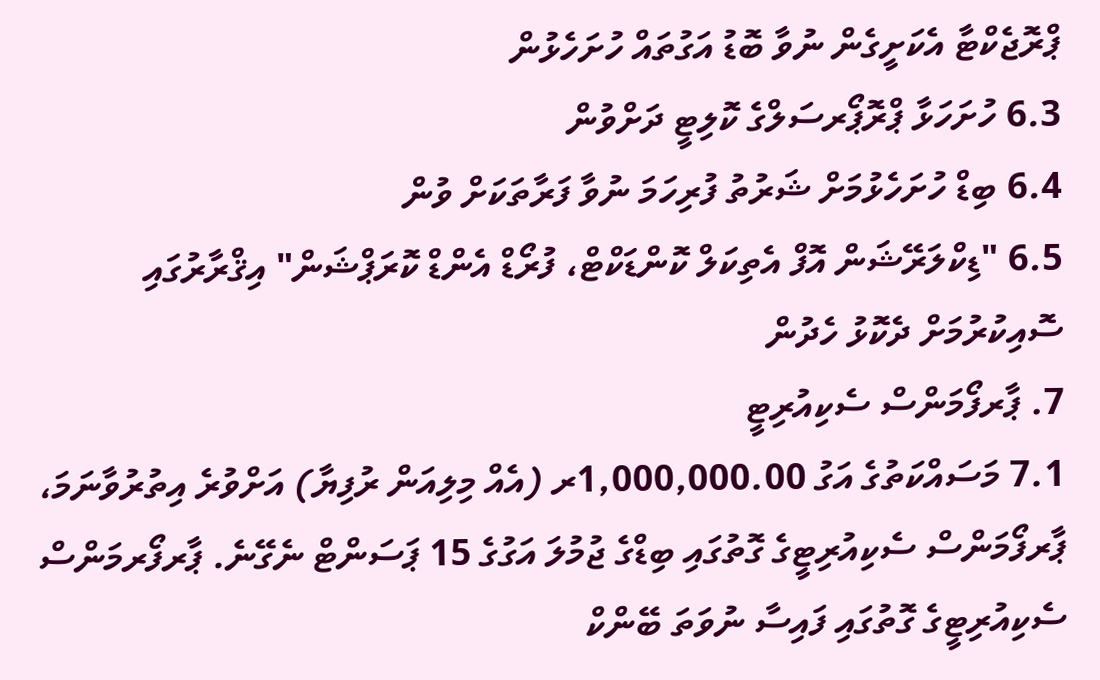ޕްރޮޖެކްޓާ އެކަށީގެން ނުވާ ބޮޑު އަގުތައް ހުށަހެޅުން
6.3 ހުށަހަޅާ ޕްރޮޕޯރސަލްގެ ކޮލިޓީ ދަށްވުން
6.4 ބިޑް ހުށަހެޅުމަށް ޝަރުތު ފުރިހަމަ ނުވާ ފަރާތަކަށް ވުން
6.5 "ޑިކްލަރޭޝަން އޮފް އެތިކަލް ކޮންޑަކްޓް، ފުރޯޑް އެންޑް ކޮރަޕްޝަން" އިޤްރާރުގައި ސޮއިކުރުމަށް ދެކޮޅު ހެދުން
7. ޕާރފޯމަންސް ސެކިއުރިޓީ
7.1 މަސައްކަތުގެ އަގު 1,000,000.00ރ (އެއް މިލިއަން ރުފިޔާ) އަށްވުރެ އިތުރުވާނަމަ، ޕާރފޯމަންސް ސެކިއުރިޓީގެ ގޮތުގައި ބިޑްގެ ޖުމުލަ އަގުގެ 15 ޕަސަންޓް ނެގޭނެ. ޕާރފޯރމަންސް ސެކިއުރިޓީގެ ގޮތުގައި ފައިސާ ނުވަތަ ބޭންކް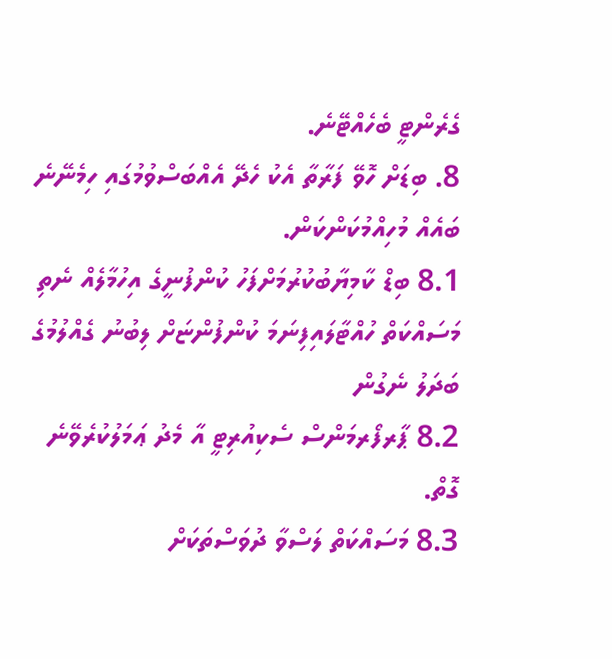ގެރެންޓީ ބެހެއްޓޭނެ.
8. ބިޑަށް ހޮވޭ ފަރާތާ އެކު ހެދޭ އެއްބަސްވުމުގައި ހިމެނޭނެ ބައެއް މުހިއްމުކަންކަން.
8.1 ބިޑް ކާމިޔާބުކުރުމަށްފަހު ކުންފުނީގެ އިހުމާލެއް ނެތި މަސައްކަތް ހުއްޓާލައިފިނަމަ ކުންފުންޏަށް ލިބުނު ގެއްލުމުގެ ބަދަލު ނެގުން
8.2 ޕާރފޯރމަންސް ސެކިއުރިޓީ އާ މެދު ޢަމަލުކުރެވޭނެ ގޮތް.
8.3 މަސައްކަތް ލަސްވާ ދުވަސްތަކަށް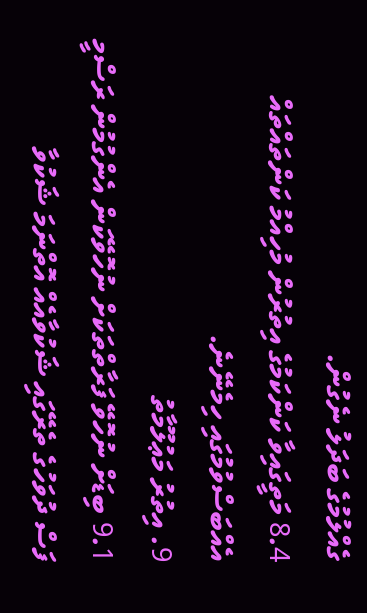ގެއްލުމުގެ ބަދަލު ނެގުން.
8.4 މަތީގައިވާ ކަންކަމުގެ އިތުރުން މުހިއްމު ކަންތައްތައް އެއްބަސްވުމުގައި ހިމެނޭނެ.
9. އިތުރު މަޢުލޫމާތު
9.1 ބިޑަށް ނުހޮވޭ ފަރާތްތަކަށް ނުހޮވޭކަން އެންގުމުން ރަސްމީ ފަސް ދުވަހުގެ ތެރޭގައި ޝަކުވާއެއް އޮތްނަމަ ޝަކުވާ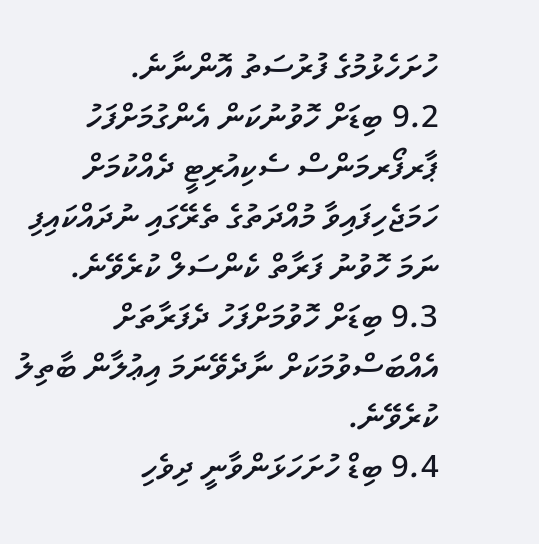ހުށަހެޅުމުގެ ފުރުސަތު އޮންނާނެ.
9.2 ބިޑަށް ހޮވުނުކަން އެންގުމަށްފަހު ޕާރފޯރމަންސް ސެކިއުރިޓީ ދެއްކުމަށް ހަމަޖެހިފައިވާ މުއްދަތުގެ ތެރޭގައި ނުދައްކައިފި ނަމަ ހޮވުނު ފަރާތް ކެންސަލް ކުރެވޭނެ.
9.3 ބިޑަށް ހޮވުމަށްފަހު ދެފަރާތަށް އެއްބަސްވުމަކަށް ނާދެވޭނަމަ އިޢުލާން ބާތިލު ކުރެވޭނެ.
9.4 ބިޑް ހުށަހަޅަންވާނީ ދިވެހި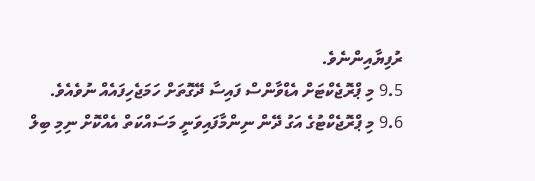ރުފިޔާއިންނެވެ.
9.5 މި ޕްރޮޖެކްޓަށް އެޑްވާންސް ފައިސާ ދޭގޮތަށް ހަމަޖެހިފައެއް ނުވެއެވެ.
9.6 މި ޕްރޮޖެކްޓުގެ އަގު ދޭން ނިންމާފައިވަނީ މަސައްކަތް އެއްކޮށް ނިމި ބިލް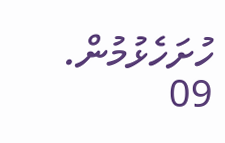ހުށަހެޅުމުން.
09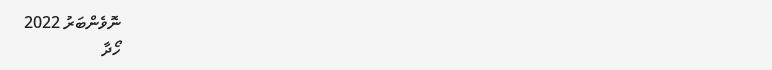ނޮވެންބަރު 2022
ހޯދާ